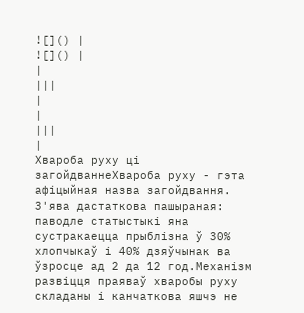![]() |
![]() |
|
|||
|
|
|||
|
Хвароба руху ці загойдваннеХвароба руху - гэта афіцыйная назва загойдвання. З'ява дастаткова пашыраная: паводле статыстыкі яна сустракаецца прыблізна ў 30% хлопчыкаў і 40% дзяўчынак ва ўзросце ад 2 да 12 год.Механізм развіцця праяваў хваробы руху складаны і канчаткова яшчэ не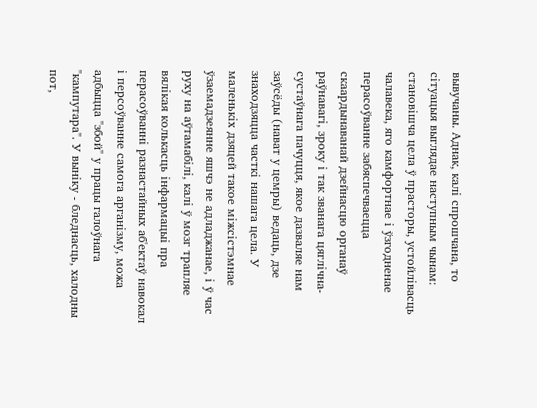вывучаны. Аднак, калі спрошчана, то сітуацыя выглядае наступным чынам: становішча цела ў прасторы, устойлівасць чалавека, яго камфортнае і ўзгодненае перасоўванне забяспечваецца скаардынаванай дзейнасцю органаў раўнавагі, зроку і так званага цяглічна-сустаўнага пачуцця, якое дазваляе нам заўсёды (нават у цемры) ведаць, дзе знаходзяцца часткі нашага цела. У маленькіх дзяцей такое міжсістэмнае ўзаемадзеянне яшчэ не адладжанае, і ў час руху на аўтамабілі, калі ў мозг трапляе вялікая колькасць інфармацыі пра перасоўванні разнастайных аб'ектаў навокал і персоўванне самога арганізму, можа адбыцца "збой" у працы галоўнага "кампутара". У выніку - бледнасць, халодны пот,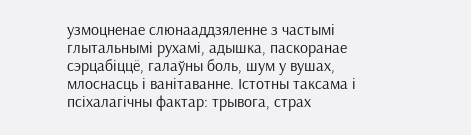узмоцненае слюнааддзяленне з частымі глытальнымі рухамі, адышка, паскоранае сэрцабіццё, галаўны боль, шум у вушах, млоснасць і ванітаванне. Істотны таксама і псіхалагічны фактар: трывога, страх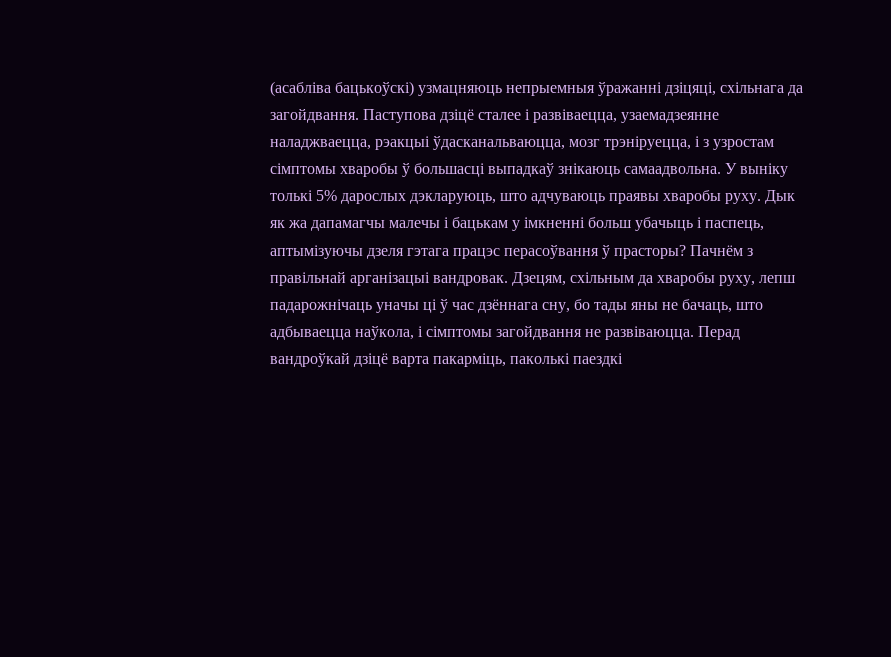(асабліва бацькоўскі) узмацняюць непрыемныя ўражанні дзіцяці, схільнага да загойдвання. Паступова дзіцё сталее і развіваецца, узаемадзеянне наладжваецца, рэакцыі ўдасканальваюцца, мозг трэніруецца, і з узростам сімптомы хваробы ў большасці выпадкаў знікаюць самаадвольна. У выніку толькі 5% дарослых дэкларуюць, што адчуваюць праявы хваробы руху. Дык як жа дапамагчы малечы і бацькам у імкненні больш убачыць і паспець, аптымізуючы дзеля гэтага працэс перасоўвання ў прасторы? Пачнём з правільнай арганізацыі вандровак. Дзецям, схільным да хваробы руху, лепш падарожнічаць уначы ці ў час дзённага сну, бо тады яны не бачаць, што адбываецца наўкола, і сімптомы загойдвання не развіваюцца. Перад вандроўкай дзіцё варта пакарміць, паколькі паездкі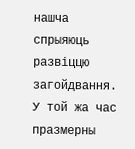нашча спрыяюць развіццю загойдвання. У той жа час празмерны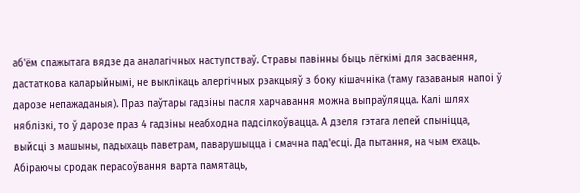аб'ём спажытага вядзе да аналагічных наступстваў. Стравы павінны быць лёгкімі для засваення, дастаткова каларыйнымі, не выклікаць алергічных рэакцыяў з боку кішачніка (таму газаваныя напоі ў дарозе непажаданыя). Праз паўтары гадзіны пасля харчавання можна выпраўляцца. Калі шлях няблізкі, то ў дарозе праз 4 гадзіны неабходна падсілкоўвацца. А дзеля гэтага лепей спыніцца, выйсці з машыны, падыхаць паветрам, паварушыцца і смачна пад'есці. Да пытання, на чым ехаць. Абіраючы сродак перасоўвання варта памятаць,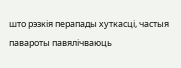што рэзкія перапады хуткасці, частыя павароты павялічваюць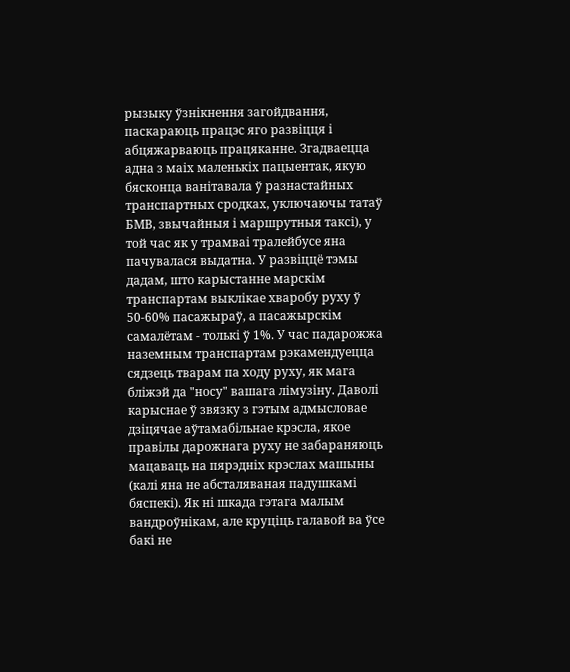рызыку ўзнікнення загойдвання, паскараюць працэс яго развіцця і абцяжарваюць працяканне. Згадваецца адна з маіх маленькіх пацыентак, якую бясконца ванітавала ў разнастайных транспартных сродках, уключаючы татаў БМВ, звычайныя і маршрутныя таксі), у той час як у трамваі тралейбусе яна пачувалася выдатна. У развіццё тэмы дадам, што карыстанне марскім транспартам выклікае хваробу руху ў 50-60% пасажыраў, а пасажырскім самалётам - толькі ў 1%. У час падарожжа наземным транспартам рэкамендуецца сядзець тварам па ходу руху, як мага бліжэй да "носу" вашага лімузіну. Даволі карыснае ў звязку з гэтым адмысловае дзіцячае аўтамабільнае крэсла, якое правілы дарожнага руху не забараняюць мацаваць на пярэдніх крэслах машыны (калі яна не абсталяваная падушкамі бяспекі). Як ні шкада гэтага малым вандроўнікам, але круціць галавой ва ўсе бакі не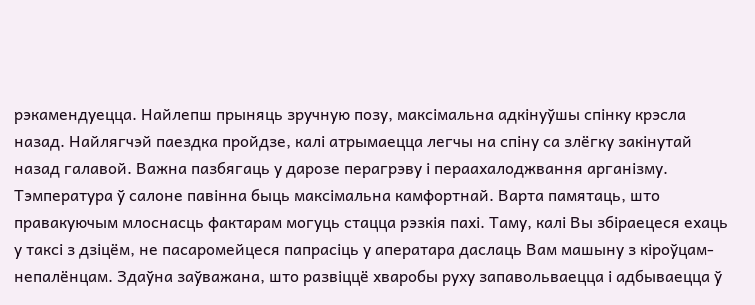рэкамендуецца. Найлепш прыняць зручную позу, максімальна адкінуўшы спінку крэсла назад. Найлягчэй паездка пройдзе, калі атрымаецца легчы на спіну са злёгку закінутай назад галавой. Важна пазбягаць у дарозе перагрэву і пераахалоджвання арганізму. Тэмпература ў салоне павінна быць максімальна камфортнай. Варта памятаць, што правакуючым млоснасць фактарам могуць стацца рэзкія пахі. Таму, калі Вы збіраецеся ехаць у таксі з дзіцём, не пасаромейцеся папрасіць у аператара даслаць Вам машыну з кіроўцам-непалёнцам. Здаўна заўважана, што развіццё хваробы руху запавольваецца і адбываецца ў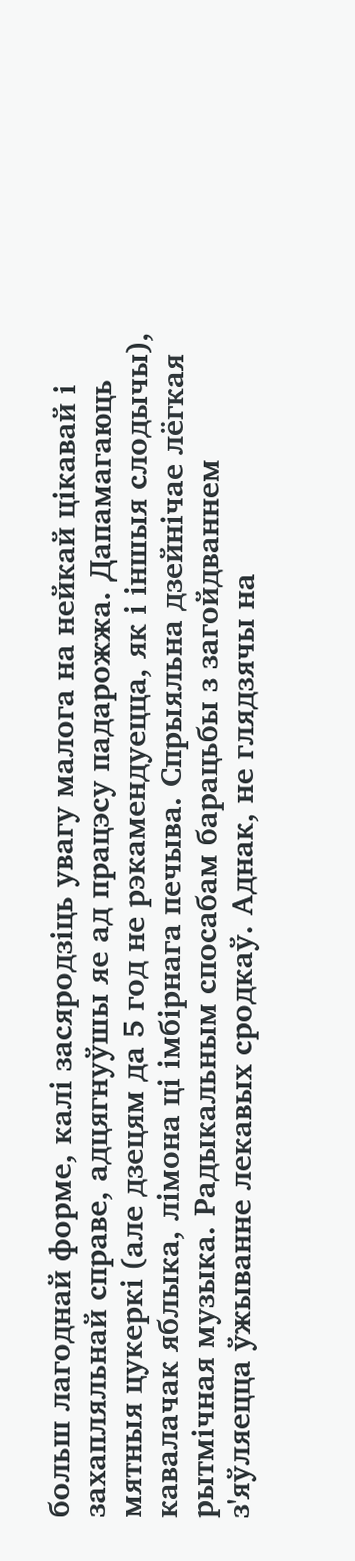больш лагоднай форме, калі засяродзіць увагу малога на нейкай цікавай і захапляльнай справе, адцягнуўшы яе ад працэсу падарожжа. Дапамагаюць мятныя цукеркі (але дзецям да 5 год не рэкамендуецца, як і іншыя слодычы), кавалачак яблыка, лімона ці імбірнага печыва. Спрыяльна дзейнічае лёгкая рытмічная музыка. Радыкальным спосабам барацьбы з загойдваннем з'яўляецца ўжыванне лекавых сродкаў. Аднак, не глядзячы на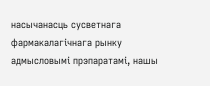насычанасць сусветнага фармакалагічнага рынку адмысловымі прэпаратамі, нашы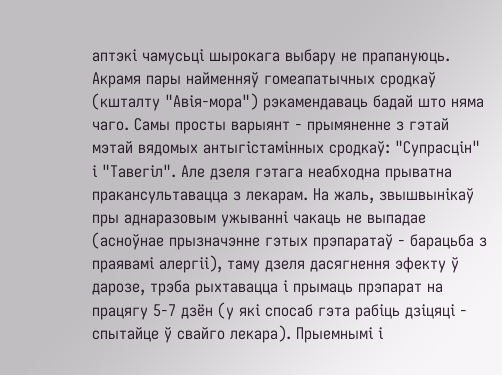аптэкі чамусьці шырокага выбару не прапануюць. Акрамя пары найменняў гомеапатычных сродкаў (кшталту "Авія-мора") рэкамендаваць бадай што няма чаго. Самы просты варыянт - прымяненне з гэтай мэтай вядомых антыгістамінных сродкаў: "Супрасцін" і "Тавегіл". Але дзеля гэтага неабходна прыватна пракансультавацца з лекарам. На жаль, звышвынікаў пры аднаразовым ужыванні чакаць не выпадае (асноўнае прызначэнне гэтых прэпаратаў - барацьба з праявамі алергіі), таму дзеля дасягнення эфекту ў дарозе, трэба рыхтавацца і прымаць прэпарат на працягу 5-7 дзён (у які спосаб гэта рабіць дзіцяці - спытайце ў свайго лекара). Прыемнымі і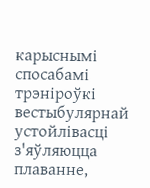карыснымі спосабамі трэніроўкі вестыбулярнай устойлівасці з'яўляюцца плаванне,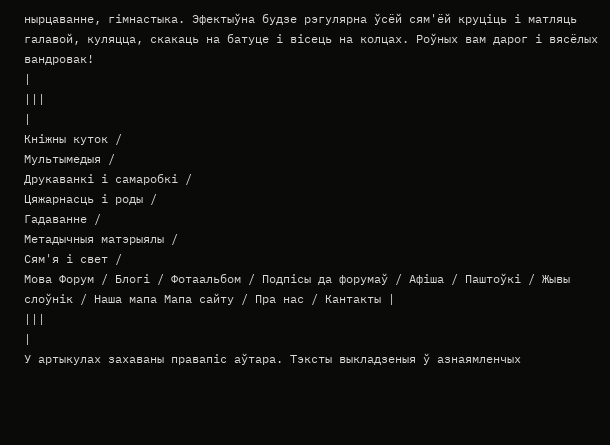нырцаванне, гімнастыка. Эфектыўна будзе рэгулярна ўсёй сям'ёй круціць і матляць галавой, куляцца, скакаць на батуце і вісець на колцах. Роўных вам дарог і вясёлых вандровак!
|
|||
|
Кніжны куток /
Мультымедыя /
Друкаванкі і самаробкі /
Цяжарнасць і роды /
Гадаванне /
Метадычныя матэрыялы /
Сям'я і свет /
Мова Форум / Блогі / Фотаальбом / Подпісы да форумаў / Афіша / Паштоўкі / Жывы слоўнік / Наша мапа Мапа сайту / Пра нас / Кантакты |
|||
|
У артыкулах захаваны правапіс аўтара. Тэксты выкладзеныя ў азнаямленчых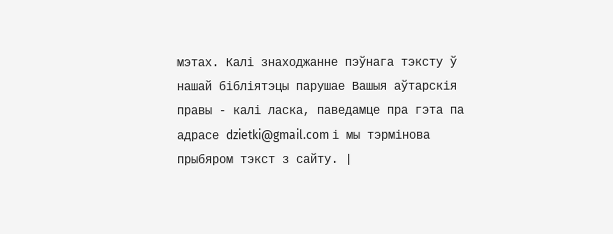мэтах. Калі знаходжанне пэўнага тэксту ў нашай бібліятэцы парушае Вашыя аўтарскія правы - калі ласка, паведамце пра гэта па адрасе dzietki@gmail.com і мы тэрмінова прыбяром тэкст з сайту. |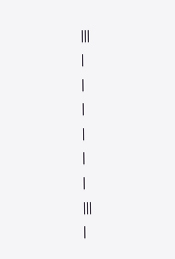|||
|
|
|
|
|
|
|||
|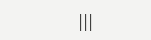|||